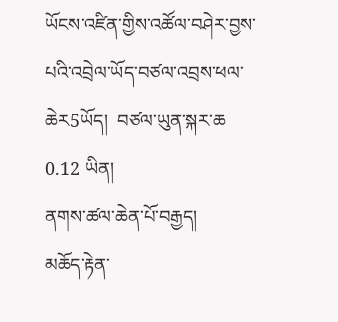ཡོངས་འཛིན་གྱིས་འཚོལ་བཤེར་བྱས་པའི་འབྲེལ་ཡོད་བཙལ་འབྲས་ཕལ་ཆེར5ཡོད།  བཙལ་ཡུན་སྐར་ཆ 0.12 ཡིན།
ནགས་ཚལ་ཆེན་པོ་བརྒྱད།
མཆོད་རྟེན་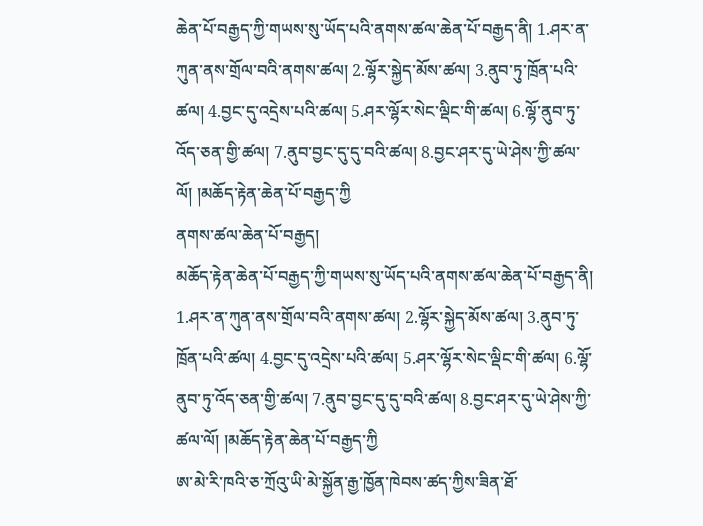ཆེན་པོ་བརྒྱད་ཀྱི་གཡས་སུ་ཡོད་པའི་ནགས་ཚལ་ཆེན་པོ་བརྒྱད་ནི། 1.ཤར་ན་ཀུན་ནས་གྲོལ་བའི་ནགས་ཚལ། 2.ལྷོར་སྐྱེད་མོས་ཚལ། 3.ནུབ་ཏུ་ཁྲོན་པའི་ཚལ། 4.བྱང་དུ་འདྲེས་པའི་ཚལ། 5.ཤར་ལྷོར་སེང་ལྡིང་གི་ཚལ། 6.ལྷོ་ནུབ་ཏུ་འོད་ཅན་གྱི་ཚལ། 7.ནུབ་བྱང་དུ་དུ་བའི་ཚལ། 8.བྱང་ཤར་དུ་ཡེ་ཤེས་ཀྱི་ཚལ་ལོ། །མཆོད་རྟེན་ཆེན་པོ་བརྒྱད་ཀྱི
ནགས་ཚལ་ཆེན་པོ་བརྒྱད།
མཆོད་རྟེན་ཆེན་པོ་བརྒྱད་ཀྱི་གཡས་སུ་ཡོད་པའི་ནགས་ཚལ་ཆེན་པོ་བརྒྱད་ནི། 1.ཤར་ན་ཀུན་ནས་གྲོལ་བའི་ནགས་ཚལ། 2.ལྷོར་སྐྱེད་མོས་ཚལ། 3.ནུབ་ཏུ་ཁྲོན་པའི་ཚལ། 4.བྱང་དུ་འདྲེས་པའི་ཚལ། 5.ཤར་ལྷོར་སེང་ལྡིང་གི་ཚལ། 6.ལྷོ་ནུབ་ཏུ་འོད་ཅན་གྱི་ཚལ། 7.ནུབ་བྱང་དུ་དུ་བའི་ཚལ། 8.བྱང་ཤར་དུ་ཡེ་ཤེས་ཀྱི་ཚལ་ལོ། །མཆོད་རྟེན་ཆེན་པོ་བརྒྱད་ཀྱི
ཨ་མེ་རི་ཁའི་ཅ་ཀྲོའུ་ཡི་མེ་སྐྱོན་རྒྱ་ཁྱོན་ཁེབས་ཚད་ཀྱིས་ཟིན་ཐོ་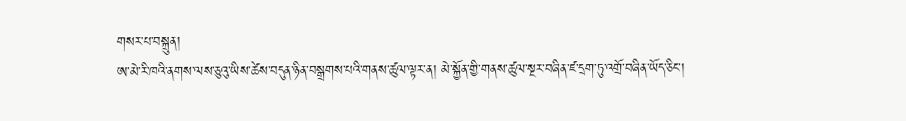གསར་པ་བསྐྲུན།
ཨ་མེ་རི་ཁའི་ནགས་ལས་ཅུའུ་ཡིས་ཚེས་བདུན་ཉིན་བསྒྲགས་པའི་གནས་ཚུལ་ལྟར་ན། མེ་སྐྱོན་གྱི་གནས་ཚུལ་སྔར་བཞིན་ཛ་དྲག་ཏུ་འགྲོ་བཞིན་ཡོད་ཅིང་།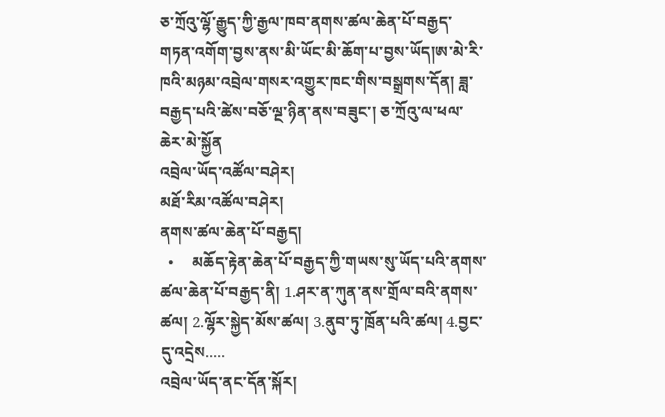ཅ་ཀྲོའུ་ལྷོ་རྒྱུད་ཀྱི་རྒྱལ་ཁབ་ནགས་ཚལ་ཆེན་པོ་བརྒྱད་གཏན་འགོག་བྱས་ནས་མི་ཡོང་མི་ཆོག་པ་བྱས་ཡོད།ཨ་མེ་རི་ཁའི་མཉམ་འབྲེལ་གསར་འགྱུར་ཁང་གིས་བསྒྲགས་དོན། ཟླ་བརྒྱད་པའི་ཚེས་བཅོ་ལྔ་ཉིན་ནས་བཟུང་། ཅ་ཀྲོའུ་ལ་ཕལ་ཆེར་མེ་སྐྱོན
འབྲེལ་ཡོད་འཚོལ་བཤེར།
མཐོ་རིམ་འཚོལ་བཤེར།
ནགས་ཚལ་ཆེན་པོ་བརྒྱད།
  •     མཆོད་རྟེན་ཆེན་པོ་བརྒྱད་ཀྱི་གཡས་སུ་ཡོད་པའི་ནགས་ཚལ་ཆེན་པོ་བརྒྱད་ནི། 1.ཤར་ན་ཀུན་ནས་གྲོལ་བའི་ནགས་ཚལ། 2.ལྷོར་སྐྱེད་མོས་ཚལ། 3.ནུབ་ཏུ་ཁྲོན་པའི་ཚལ། 4.བྱང་དུ་འདྲེས.....
འབྲེལ་ཡོད་ནང་དོན་སྐོར།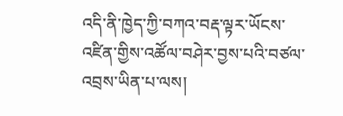འདི་ནི་ཁྱེད་ཀྱི་བཀའ་བརྡ་ལྟར་ཡོངས་འཛིན་གྱིས་འཚོལ་བཤེར་བྱས་པའི་བཙལ་འབྲས་ཡིན་པ་ལས།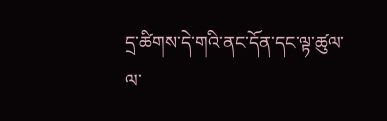དྲ་ཚིགས་དེ་གའི་ནང་དོན་དང་ལྟ་ཚུལ་ལ་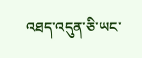འཐད་འདུན་ཅི་ཡང་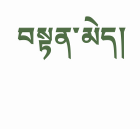བསྟན་མེད།